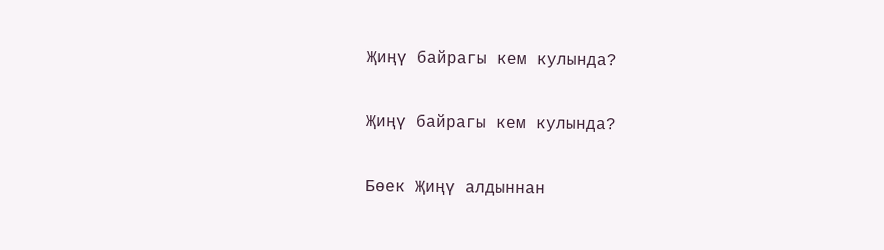Җиңү байрагы кем кулында?

Җиңү байрагы кем кулында?

Бөек Җиңү алдыннан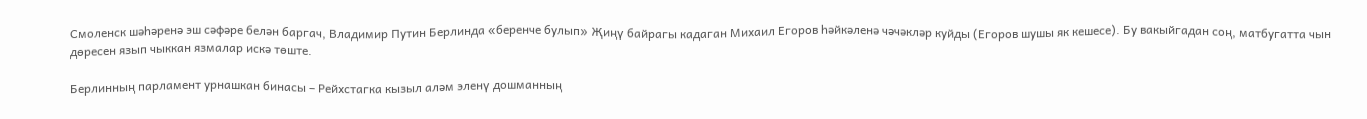Смоленск шәһәренә эш сәфәре белән баргач, Владимир Путин Берлинда «беренче булып» Җиңү байрагы кадаган Михаил Егоров һәйкәленә чәчәкләр куйды (Егоров шушы як кешесе). Бу вакыйгадан соң, матбугатта чын дөресен язып чыккан язмалар искә төште.

Берлинның парламент урнашкан бинасы – Рейхстагка кызыл аләм эленү дошманның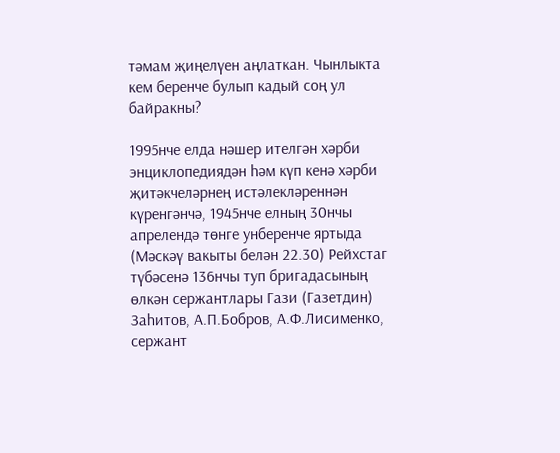тәмам җиңелүен аңлаткан. Чынлыкта кем беренче булып кадый соң ул байракны?

1995нче елда нәшер ителгән хәрби энциклопедиядән һәм күп кенә хәрби җитәкчеләрнең истәлекләреннән күренгәнчә, 1945нче елның 30нчы апрелендә төнге унберенче яртыда (Мәскәү вакыты белән 22.30) Рейхстаг түбәсенә 136нчы туп бригадасының өлкән сержантлары Гази (Газетдин) Заһитов, А.П.Бобров, А.Ф.Лисименко, сержант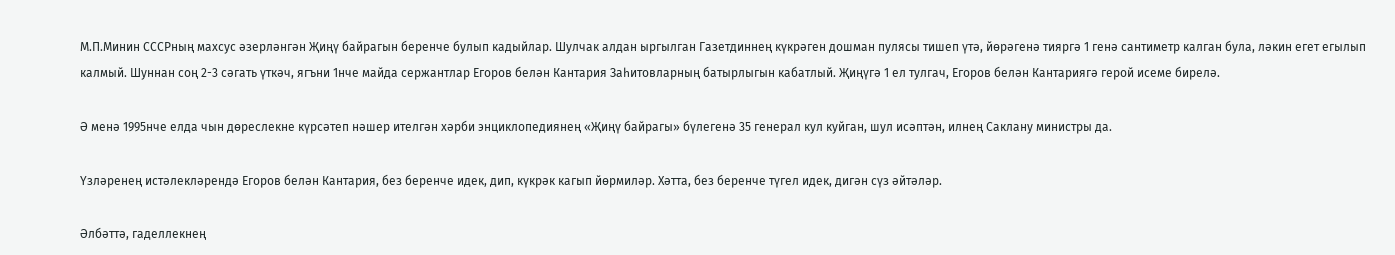М.П.Минин СССРның махсус әзерләнгән Җиңү байрагын беренче булып кадыйлар. Шулчак алдан ыргылган Газетдиннең күкрәген дошман пулясы тишеп үтә, йөрәгенә тияргә 1 генә сантиметр калган була, ләкин егет егылып калмый. Шуннан соң 2-3 сәгать үткәч, ягъни 1нче майда сержантлар Егоров белән Кантария Заһитовларның батырлыгын кабатлый. Җиңүгә 1 ел тулгач, Егоров белән Кантариягә герой исеме бирелә.

Ә менә 1995нче елда чын дөреслекне күрсәтеп нәшер ителгән хәрби энциклопедиянең «Җиңү байрагы» бүлегенә 35 генерал кул куйган, шул исәптән, илнең Саклану министры да.

Үзләренең истәлекләрендә Егоров белән Кантария, без беренче идек, дип, күкрәк кагып йөрмиләр. Хәтта, без беренче түгел идек, дигән сүз әйтәләр.

Әлбәттә, гаделлекнең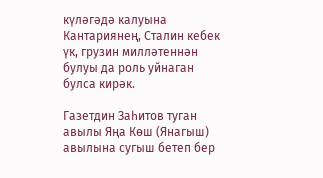күләгәдә калуына Кантариянең, Сталин кебек үк, грузин милләтеннән булуы да роль уйнаган булса кирәк.

Газетдин Заһитов туган авылы Яңа Көш (Янагыш) авылына сугыш бетеп бер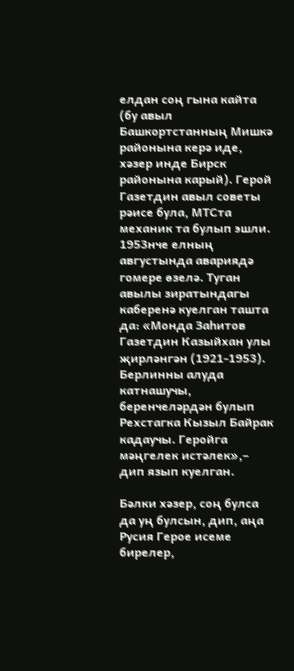елдан соң гына кайта (бу авыл Башкортстанның Мишкә районына керә иде, хәзер инде Бирск районына карый). Герой Газетдин авыл советы рәисе була, МТСта механик та булып эшли. 1953нче елның августында авариядә гомере өзелә. Туган авылы зиратындагы каберенә куелган ташта да: «Монда Заһитов Газетдин Казыйхан улы җирләнгән (1921-1953). Берлинны алуда катнашучы, беренчеләрдән булып Рехстагка Кызыл Байрак кадаучы. Геройга мәңгелек истәлек»,– дип язып куелган.

Бәлки хәзер, соң булса да уң булсын, дип, аңа Русия Герое исеме бирелер,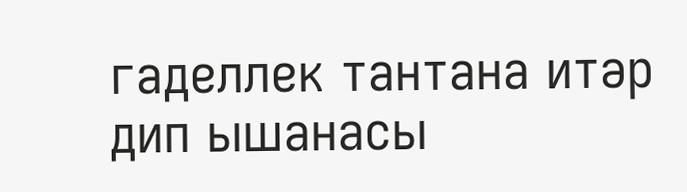гаделлек тантана итәр дип ышанасы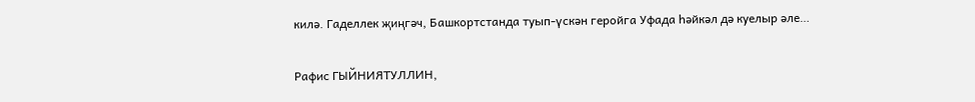килә. Гаделлек җиңгәч, Башкортстанда туып-үскән геройга Уфада һәйкәл дә куелыр әле…

Рафис ГЫЙНИЯТУЛЛИН,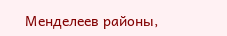Менделеев районы,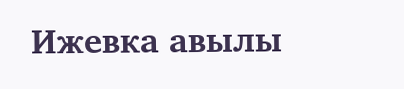Ижевка авылы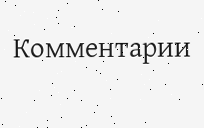Комментарии